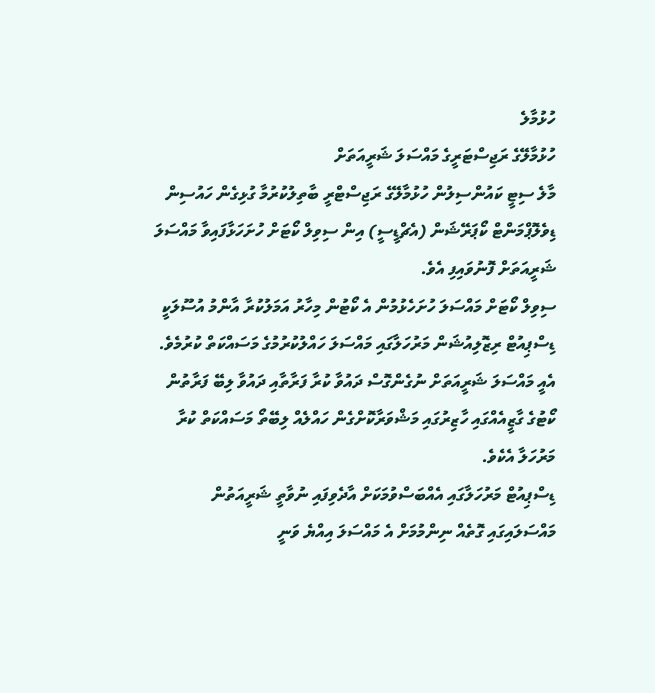ހުޅުމާލެ
ހުޅުމާލޭގެ ރަޖިސްޓަރީގެ މައްސަލަ ޝަރީއަތަށް
މާލެ ސިޓީ ކައުންސިލުން ހުޅުމާލޭގެ ރަޖިސްޓްރީ ބާތިލުކުރުމާ ގުޅިގެން ހައުސިން ޑިވެލޮޕްމަންޓް ކޯޕަރޭޝަން (އެޗްޑީސީ) އިން ސިވިލް ކޯޓަށް ހުށަހަޅާފައިވާ މައްސަލަ ޝަރީއަތަށް ފޮނުވައިފި އެވެ.
ސިވިލް ކޯޓަށް މައްސަލަ ހުށަހެޅުމުން އެ ކޯޓުން މިހާރު އަމަލުކުރާ އާންމު އުސޫލަކީ ޑިސްޕިއުޓް ރިޒޮލިއުޝަން މަރުހަލާގައި މައްސަލަ ހައްލުކުރުމުގެ މަސައްކަތް ކުރުމެވެ. އެއީ މައްސަލަ ޝަރީއަތަށް ނުގެންގޮސް ދައުވާ ކުރާ ފަރާތާއި ދައުވާ ލިބޭ ފަރާތުން ކޯޓުގެ ގާޒީއެއްގައި ހާޒިރުގައި މަޝްވަރާކޮށްގެން ހައްލެއް ލިބޭތޯ މަސައްކަތް ކުރާ މަރުހަލާ އެކެވެ.
ޑިސްޕިއުޓް މަރުހަލާގައި އެއްބަސްވުމަކަށް އާދެވިފައި ނުވާތީ ޝަރީއަތުން މައްސަލައިގައި ގޮތެއް ނިންމުމަށް އެ މައްސަލަ އިއްޔެ ވަނީ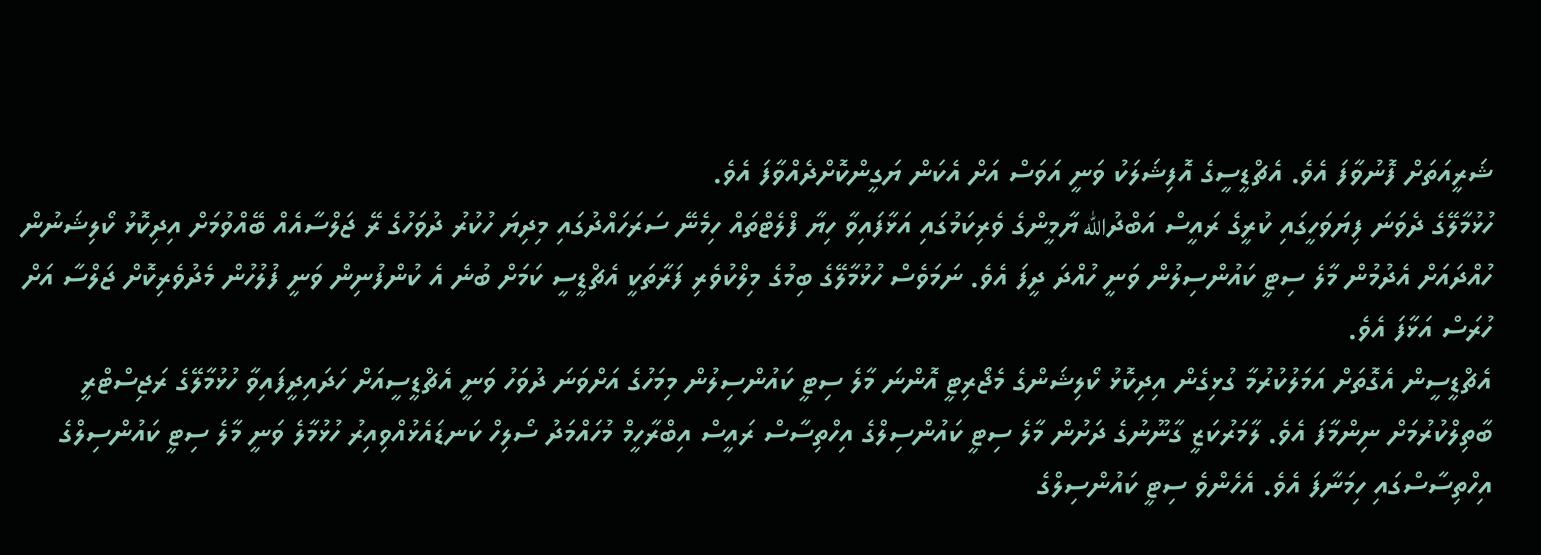ޝަރީއަތަށް ފޮނުވާފަ އެވެ. އެޗްޑީސީގެ އޮފިޝަލަކު ވަނީ އަވަސް އަށް އެކަން ޔަގީންކޮށްދެއްވާފަ އެވެ.
ހުޅުމާލޭގެ ދެވަނަ ފިޔަވަހީގައި ކުރީގެ ރައީސް އަބްދުالله ޔާމީންގެ ވެރިކަމުގައި އަޅާފައިވާ ހިޔާ ފްލެޓްތައް ހިމެނޭ ސަރަހައްދުގައި މިދިޔަ ހުކުރު ދުވަހުގެ ރޭ ޖަލްސާއެއް ބޭއްވުމަށް އިދިކޮޅު ކޯލިޝަނުން ހުއްދައަށް އެދުމުން މާލެ ސިޓީ ކައުންސިލުން ވަނީ ހުއްދަ ދީފަ އެވެ. ނަމަވެސް ހުޅުމާލޭގެ ބިމުގެ މިލްކުވެރި ފަރާތަކީ އެޗްޑީސީ ކަމަށް ބުނެ އެ ކުންފުނިން ވަނީ ފުލުހުން މެދުވެރިކޮށް ޖަލްސާ އަށް ހުރަސް އަޅާފަ އެވެ.
އެޗްޑީސީން އެގޮތަށް އަމަލުކުރުމާ ގުޅިގެން އިދިކޮޅު ކޯލިޝަންގެ މެޖޯރިޓީ އޮންނަ މާލެ ސިޓީ ކައުންސިލުން މިމަހުގެ އަށްވަނަ ދުވަހު ވަނީ އެޗްޑީސީއަށް ހަދައިދީފައިވާ ހުޅުމާލޭގެ ރަޖިސްޓްރީ ބާތިލްކުރުމަށް ނިންމާފަ އެވެ. ލާމަރުކަޒީ ގާނޫނުގެ ދަށުން މާލެ ސިޓީ ކައުންސިލްގެ އިހްތިސާސް ރައީސް އިބްރާހީމް މުހައްމަދު ސޯލިހް ކަނޑައެޅުއްވިއިރު ހުޅުމާލެ ވަނީ މާލެ ސިޓީ ކައުންސިލްގެ އިހްތިސާސްގައި ހިމަނާފަ އެވެ. އެހެންވެ ސިޓީ ކައުންސިލްގެ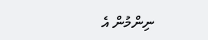ނިންމުން އެ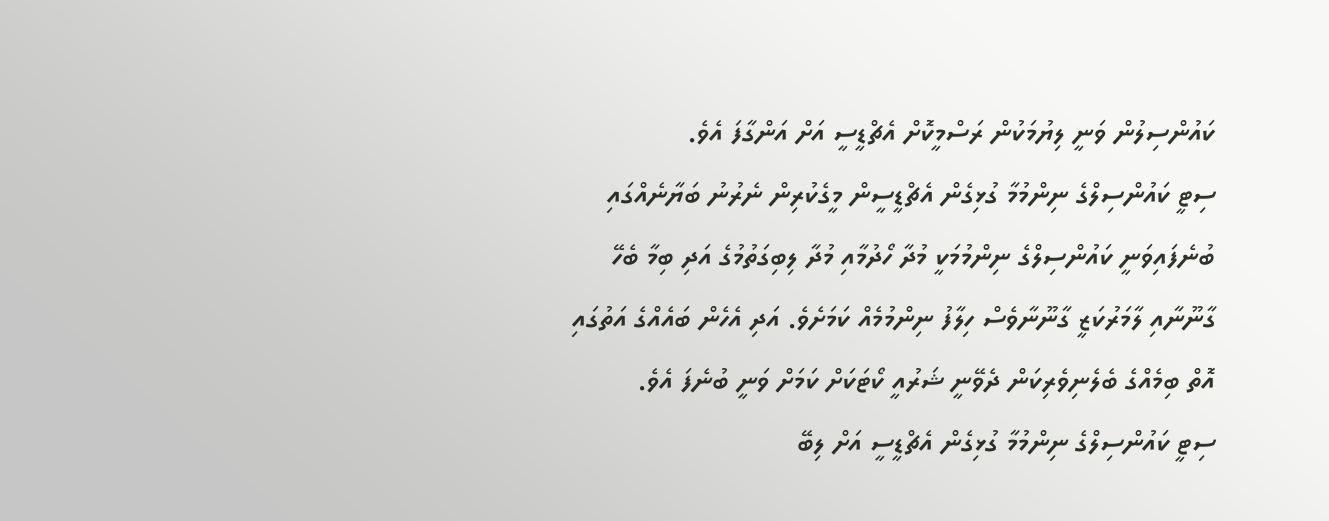ކައުންސިލުން ވަނީ ލިޔުމަކުން ރަސްމީކޮށް އެޗްޑީސީ އަށް އަންގާފަ އެވެ.
ސިޓީ ކައުންސިލްގެ ނިންމުމާ ގުޅިގެން އެޗްޑީސީން މީގެކުރިން ނެރުނު ބަޔާނެއްގައި ބުނެފައިވަނީ ކައުންސިލްގެ ނިންމުމަކީ މުދާ ހޯދުމާއި މުދާ ލިބިގަތުމުގެ އަދި ބިމާ ބެހޭ ގާނޫނާއި ލާމަރުކަޒީ ގާނޫނާވެސް ހިލާފު ނިންމުމެއް ކަމަށެވެ. އަދި އެހެން ބައެއްގެ އަތުގައި އޮތް ބިމެއްގެ ބެލެނިވެރިކަން ދެވޭނީ ޝަރުއީ ކޯޓަކަށް ކަމަށް ވަނީ ބުނެފަ އެވެ.
ސިޓީ ކައުންސިލްގެ ނިންމުމާ ގުޅިގެން އެޗްޑީސީ އަށް ލިބޭ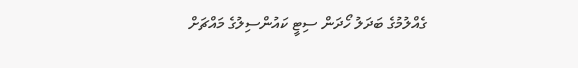ގެއްލުމުގެ ބަދަލު ހޯދަން ސިޓީ ކައުންސިލުގެ މައްޗަށް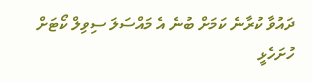ދައުވާ ކުރާނެ ކަމަށް ބުނެ އެ މައްސަލަ ސިވިލް ކޯޓަށް ހުށަހެޅީ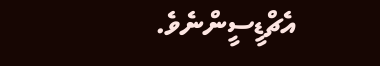އެޗްޑީސީންނެވެ.